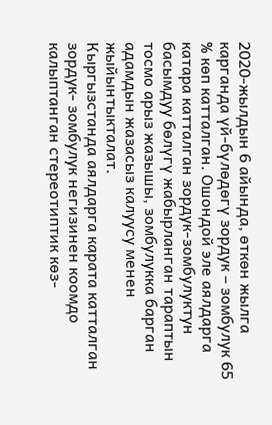2020-жылдын 6 айында, өткөн жылга карганда үй-бүлөдөгү зордук – зомбулук 65 % көп катталган. Ошондой эле аялдарга катара катталган зордук-зомбулуктун басымдуу бөлүгү жабырланган тараптын тосмо арыз жазышы, зомбулукка барган адамдын жазасыз калуусу менен жыйынтыкталат.
Кыргызстанда аялдарга карата катталган зордук- зомбулук негизинен коомдо калыптанган стереотиптик көз-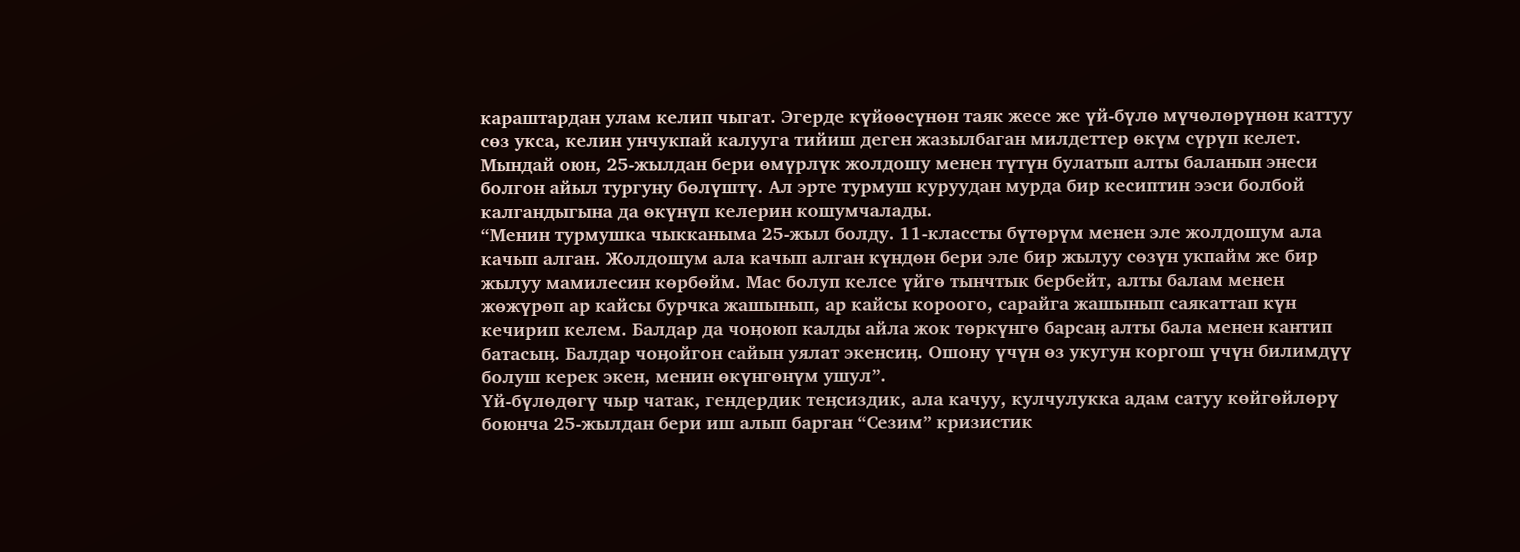караштардан улам келип чыгат. Эгерде күйөөсүнөн таяк жесе же үй-бүлө мүчөлөрүнөн каттуу сөз укса, келин унчукпай калууга тийиш деген жазылбаган милдеттер өкүм сүрүп келет. Мындай оюн, 25-жылдан бери өмүрлүк жолдошу менен түтүн булатып алты баланын энеси болгон айыл тургуну бөлүштү. Ал эрте турмуш куруудан мурда бир кесиптин ээси болбой калгандыгына да өкүнүп келерин кошумчалады.
“Менин турмушка чыкканыма 25-жыл болду. 11-классты бүтөрүм менен эле жолдошум ала качып алган. Жолдошум ала качып алган күндөн бери эле бир жылуу сөзүн укпайм же бир жылуу мамилесин көрбөйм. Мас болуп келсе үйгө тынчтык бербейт, алты балам менен жөжүрөп ар кайсы бурчка жашынып, ар кайсы короого, сарайга жашынып саякаттап күн кечирип келем. Балдар да чоӊоюп калды айла жок төркүнгө барсаӊ алты бала менен кантип батасыӊ. Балдар чоӊойгон сайын уялат экенсиӊ. Ошону үчүн өз укугун коргош үчүн билимдүү болуш керек экен, менин өкүнгөнүм ушул”.
Үй-бүлөдөгү чыр чатак, гендердик теӊсиздик, ала качуу, кулчулукка адам сатуу көйгөйлөрү боюнча 25-жылдан бери иш алып барган “Сезим” кризистик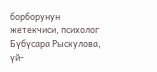борборунун жетекчиси, психолог Бүбүсара Рыскулова, үй-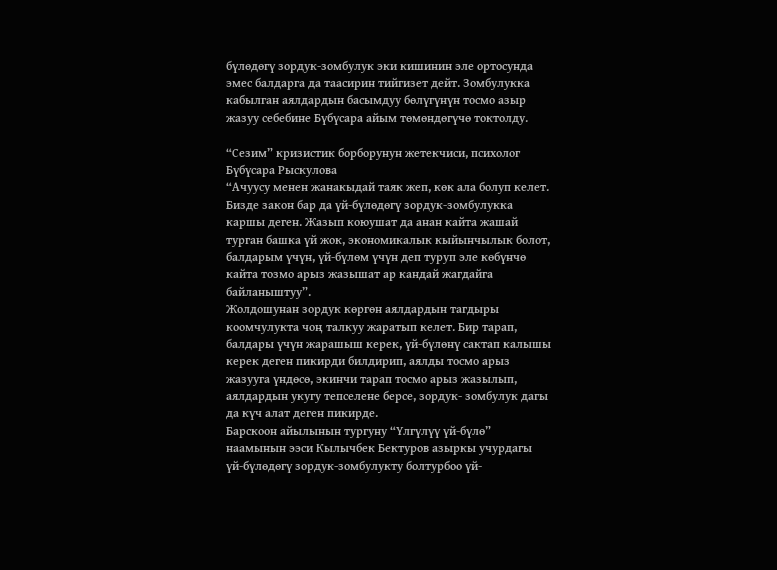бүлөдөгү зордук-зомбулук эки кишинин эле ортосунда эмес балдарга да таасирин тийгизет дейт. Зомбулукка кабылган аялдардын басымдуу бөлүгүнүн тосмо азыр жазуу себебине Бүбүсара айым төмөндөгүчө токтолду.

“Сезим” кризистик борборунун жетекчиси, психолог Бүбүсара Рыскулова
“Ачуусу менен жанакыдай таяк жеп, көк ала болуп келет. Бизде закон бар да үй-бүлөдөгү зордук-зомбулукка каршы деген. Жазып коюушат да анан кайта жашай турган башка үй жок, экономикалык кыйынчылык болот, балдарым үчүн, үй-бүлөм үчүн деп туруп эле көбүнчө кайта тозмо арыз жазышат ар кандай жагдайга байланыштуу”.
Жолдошунан зордук көргөн аялдардын тагдыры коомчулукта чоң талкуу жаратып келет. Бир тарап, балдары үчүн жарашыш керек, үй-бүлөнү сактап калышы керек деген пикирди билдирип, аялды тосмо арыз жазууга үндөсө, экинчи тарап тосмо арыз жазылып, аялдардын укугу тепселене берсе, зордук- зомбулук дагы да күч алат деген пикирде.
Барскоон айылынын тургуну “Үлгүлүү үй-бүлө” наамынын ээси Кылычбек Бектуров азыркы учурдагы үй-бүлөдөгү зордук-зомбулукту болтурбоо үй-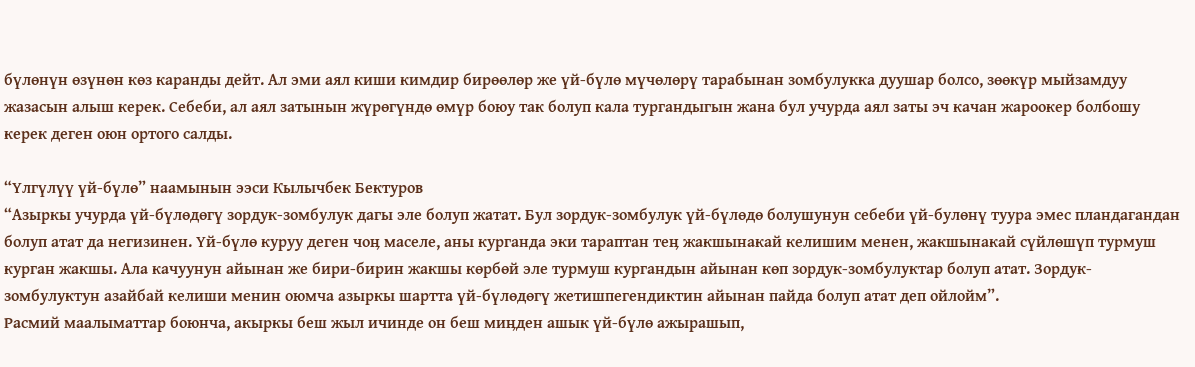бүлөнүн өзүнөн көз каранды дейт. Ал эми аял киши кимдир бирөөлөр же үй-бүлө мүчөлөрү тарабынан зомбулукка дуушар болсо, зөөкүр мыйзамдуу жазасын алыш керек. Себеби, ал аял затынын жүрөгүндө өмүр боюу так болуп кала тургандыгын жана бул учурда аял заты эч качан жароокер болбошу керек деген оюн ортого салды.

“Үлгүлүү үй-бүлө” наамынын ээси Кылычбек Бектуров
“Азыркы учурда үй-бүлөдөгү зордук-зомбулук дагы эле болуп жатат. Бул зордук-зомбулук үй-бүлөдө болушунун себеби үй-булөнү туура эмес пландагандан болуп атат да негизинен. Үй-бүлө куруу деген чоӊ маселе, аны курганда эки тараптан теӊ жакшынакай келишим менен, жакшынакай сүйлөшүп турмуш курган жакшы. Ала качуунун айынан же бири-бирин жакшы көрбөй эле турмуш кургандын айынан көп зордук-зомбулуктар болуп атат. Зордук-зомбулуктун азайбай келиши менин оюмча азыркы шартта үй-бүлөдөгү жетишпегендиктин айынан пайда болуп атат деп ойлойм”.
Расмий маалыматтар боюнча, акыркы беш жыл ичинде он беш миӊден ашык үй-бүлө ажырашып,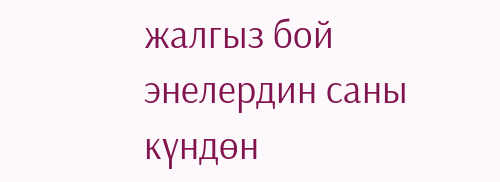жалгыз бой энелердин саны күндөн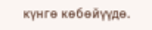күнгө көбөйүүдө.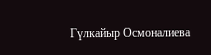Гүлкайыр Осмоналиева